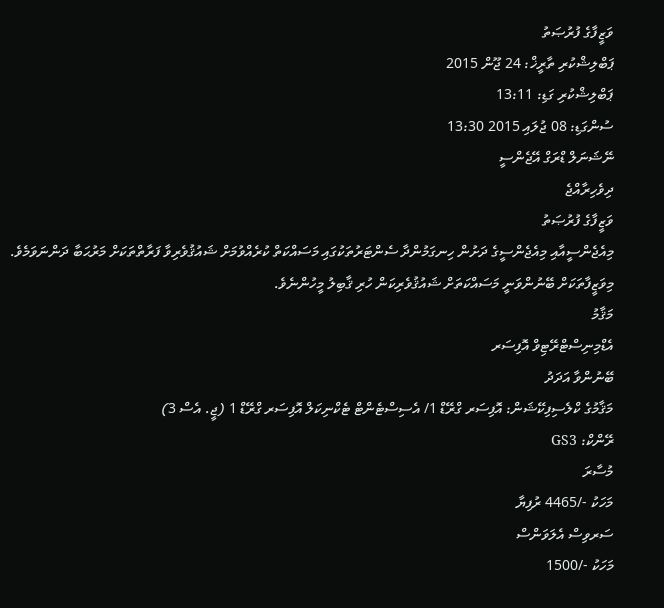ވަޒީފާގެ ފުރުޞަތު
ޕަބްލިޝްކުރި ތާރީޚް: 24 ޖޫން 2015
ޕަބްލިޝްކުރި ގަޑި: 13:11
ސުންގަޑި: 08 ޖުލައި 2015 13:30
ނޭޝަނަލް ޑްރަގް އޭޖެންސީ
ދިވެހިރާއްޖެ
ވަޒީފާގެ ފުރުޞަތު
މިއެޖެންސީއާއި މިއެޖެންސީގެ ދަށުން ހިނގަމުންދާ ސެންޓަރުތަކުގައި މަސައްކަތް ކުރެއްވުމަށް ޝައުޤުވެރިވާ ފަރާތްތަކަށް މަރުޙަބާ ދަންނަވަމެވެ. މިވަޒީފާތަކަށް ބޭނުންވަނީ މަސައްކަތަށް ޝައުޤުވެރިކަން ހުރި ޤާބިލު މީހުންނެވެ.
މަޤާމު
އެޑްމިނިސްޓްރޭޓިވް އޮފިސަރ
ބޭނުންވާ އަދަދު
މަޤާމުގެ ކްލެސިފިކޭޝަން: އޮފިސަރ ގްރޭޑް 1/ އެސިސްޓެންޓް ޓެކްނިކަލް އޮފިސަރ ގްރޭޑް 1 (ޖީ. އެސް 3)
ރޭންކް: GS3
މުސާރަ
މަހަކު -/4465 ރުފިޔާ
ސަރވިސް އެލަވަންސް
މަހަކު -/1500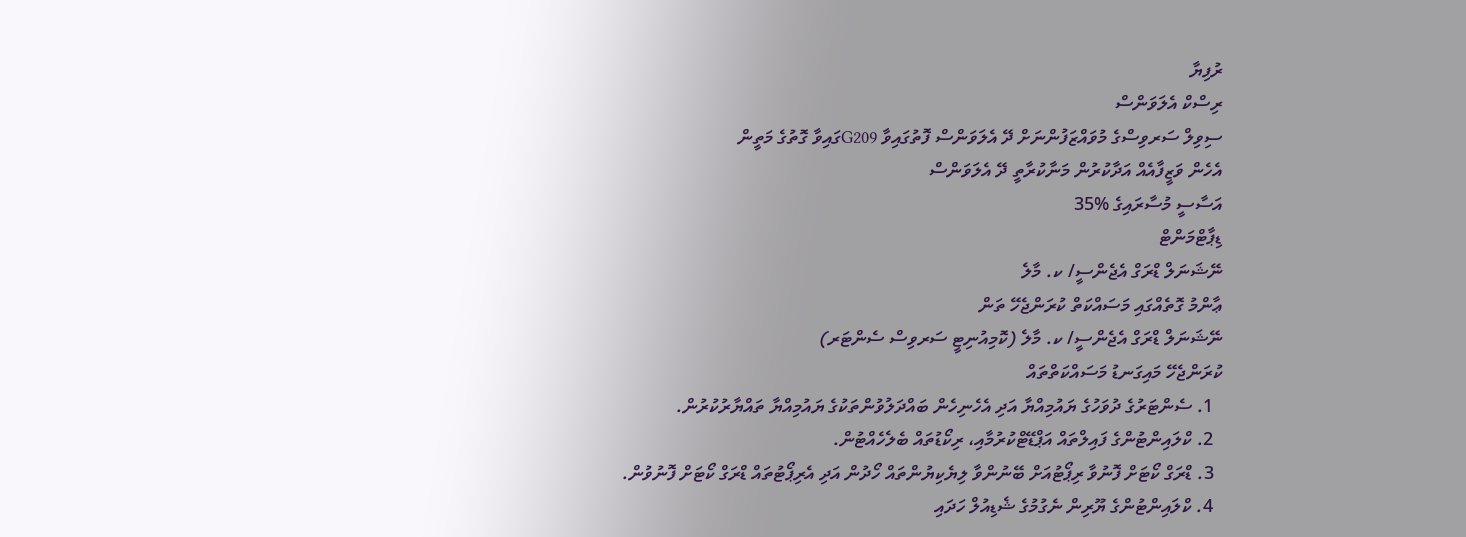ރުފިޔާ
ރިސްކް އެލަވަންސް
ސިވިލް ސަރވިސްގެ މުވައްޒަފުންނަށް ދޭ އެލަވަންސް ފޮތުގައިވާ G209ގައިވާ ގޮތުގެ މަތީން
އެހެން ވަޒީފާއެއް އަދާކުރުން މަނާކުރާތީ ދޭ އެލަވަންސް
އަސާސީ މުސާރައިގެ %35
ޑިޕާޓްމަންޓް
ނޭޝަނަލް ޑްރަގް އެޖެންސީ/ ކ. މާލެ
ޢާންމު ގޮތެއްގައި މަސައްކަތް ކުރަންޖެހޭ ތަން
ނޭޝަނަލް ޑްރަގް އެޖެންސީ/ ކ. މާލެ (ކޮމިއުނިޓީ ސަރވިސް ސެންޓަރ)
ކުރަންޖެހޭ މައިގަނޑު މަސައްކަތްތައް
  1. ސެންޓަރުގެ ދުވަހުގެ ޔައުމިއްޔާ އަދި އެހެނިހެން ބައްދަލުވުންތަކުގެ ޔައުމިއްޔާ ތައްޔާރުކުރުން.
  2. ކްލައިންޓުންގެ ފައިލްތައް އަޕްޑޭޓްކުރުމާއި، ރިކޯޑުތައް ބެލެހެއްޓުން.
  3. ޑްރަގް ކޯޓަށް ފޮނުވާ ރިޕޯޓުއަށް ބޭނުންވާ ލިޔެކިޔުންތައް ހޯދުން އަދި އެރިޕޯޓުތައް ޑްރަގް ކޯޓަށް ފޮނުވުން.
  4. ކްލައިންޓުންގެ ޔޫރިން ނެގުމުގެ ޝެޑިއުލް ހަދައި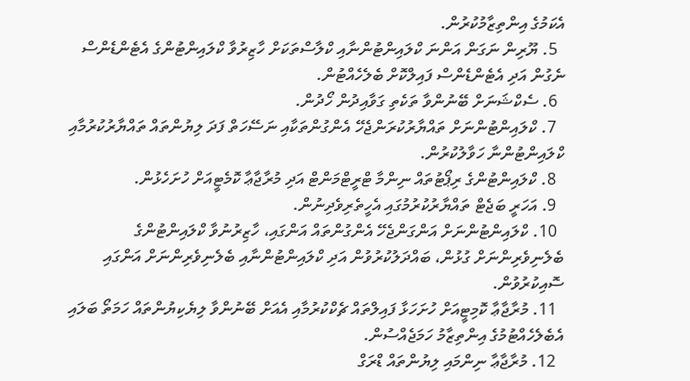އެކަމުގެ އިންތިޒާމުކުރުން.
  5. ޔޫރިން ނަގަން އަންނަ ކްލައިންޓުންނާއި ކްލާސްތަކަށް ހާޒިރުވާ ކްލައިންޓުންގެ އެޓެންޑެންސް ނެގުން އަދި އެޓެންޑެންސް ފައިލްކޮށް ބެލެހެއްޓުން.
  6. ސެކްޝަނަށް ބޭނުންވާ ތަކެތި ގަވާއިދުން ހޯދުން.
  7. ކްލައިންޓުންނަށް ތައްޔާރުކުރަންޖެހޭ އެންގުންތަކާއި ނަސޭހަތް ފަދަ ލިޔުންތައް ތައްޔާރުކުރުމާއި ކްލައިންޓުންނާ ހަވާލުކުރުން.
  8. ކްލައިންޓުންގެ ރިޕޯޓުތައް ނިންމާ ޓްރީޓްމަންޓް އަދި މުރާޖާޢާ ކޮމެޓީއަށް ހުށަހެޅުން.
  9. އަހަރީ ބަޖެޓް ތައްޔާރުކުރުމުގައި އެހީތެރިވެދިނުން.
  10. ކްލައިންޓުންނަށް އަންގަންޖެހޭ އެންގުންތައް އަންގައި، ހާޒިރުނުވާ ކްލައިންޓުންގެ ބެލެނިވެރިންނަށް ގުޅުން، ބައްދަލުކުރުވުން އަދި ކްލައިންޓުންނާއި ބެލެނިވެރިންނަށް އަންގައި ސޮއިކުރުވުން.
  11. މުރާޖާޢާ ކޮމިޓީއަށް ހުށަހަޅާ ފައިލްތައް ޗެކްކުރުމާއި އެއަށް ބޭނުންވާ ލިޔެކިޔުންތައް ހަމަތޯ ބަލައި އެބެލެހެއްޓުމުގެ އިންތިޒާމު ހަމަޖެއްސުން.
  12. މުރާޖާޢާ ނިންމައި ލިޔުންތައް ޑްރަގް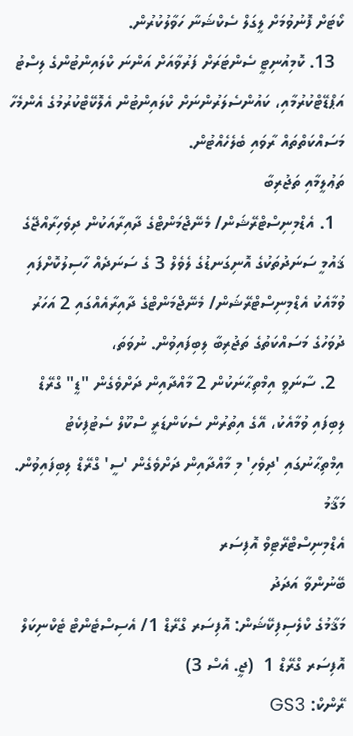ކޯޓަށް ފޮނުވުމަށް ލީގަލް ސެކްޝަނާ ހަވާލުކުރުން.
  13. ކޮމިއުނިޓީ ސެންޓަރަށް ފަރުވާއަށް އަންނަ ކްލައިންޓުންގެ ލިސްޓު އަޕްޑޭޓްކުރުމާއި، ކައުންސެލަރުންނަށް ކްލައިންޓުން އެލޮކޭޓްކުރުމުގެ އެންމެހާ މަސައްކަތްތައް ރާވައި ބެލެހެއްޓުން.
ތަޢުލީމާއި ތަޖުރިބާ
  1. އެޑްމިނިސްޓްރޭޝަން/ މެނޭޖްމަންޓްގެ ދާއިރާއަކުން ދިވެހިރާއްޖޭގެ ޤައުމީ ސަނަދުތަކުގެ އޮނިގަނޑުގެ ލެވެލް 3 ގެ ސަނަދެއް ހާސިލުކޮށްފައި ވުމާއެކު އެޑްމިނިސްޓްރޭޝަން/ މެނޭޖްމަންޓްގެ ދާއިރާއެއްގައި 2 އަހަރު ދުވަހުގެ މަސައްކަތުގެ ތަޖުރިބާ ލިބިފައިވުން. ނުވަތަ،
  2. ސާނަވީ އިމްތިޙާނަކުން 2 މާއްދާއިން ދަށްވެގެން "ޑީ" ގްރޭޑް ލިބިފައި ވުމާއެކު، އޭގެ އިތުރުން ސެކަންޑަރީ ސްކޫލް ސެޓުފިކެޓު އިމްތިޙާނުގައި 'ދިވެހި' މި މާއްދާއިން ދަށްވެގެން 'ސީ' ގްރޭޑް ލިބިފައިވުން.
މަޤާމު
އެޑްމިނިސްޓްރޭޓިވް އޮފިސަރ
ބޭނުންވާ އަދަދު
މަޤާމުގެ ކްލެސިފިކޭޝަން: އޮފިސަރ ގްރޭޑް 1/ އެސިސްޓެންޓް ޓެކްނިކަލް އޮފިސަރ ގްރޭޑް 1  (ޖީ. އެސް 3)
ރޭންކް: GS3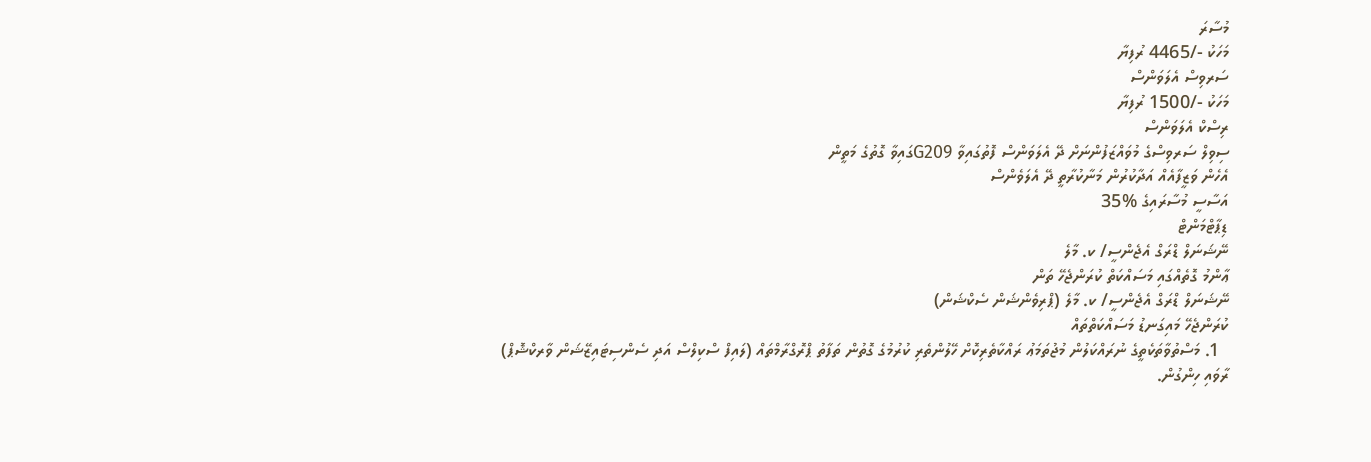މުސާރަ
މަހަކު -/4465 ރުފިޔާ
ސަރވިސް އެލަވަންސް
މަހަކު -/1500 ރުފިޔާ
ރިސްކް އެލަވަންސް
ސިވިލް ސަރވިސްގެ މުވައްޒަފުންނަށް ދޭ އެލަވަންސް ފޮތުގައިވާ G209ގައިވާ ގޮތުގެ މަތީން
އެހެން ވަޒީފާއެއް އަދާކުރުން މަނާކުރާތީ ދޭ އެލަވެންސް
އަސާސީ މުސާރައިގެ %35
ޑިޕާޓްމަންޓް
ނޭޝަނަލް ޑްރަގް އެޖެންސީ/ ކ. މާލެ
ޢާންމު ގޮތެއްގައި މަސައްކަތް ކުރަންޖެހޭ ތަން
ނޭޝަނަލް ޑްރަގް އެޖެންސީ/ ކ. މާލެ (ޕްރިވެންޝަން ސެކްޝަން)
ކުރަންޖެހޭ މައިގަނޑު މަސައްކަތްތައް
  1. މަސްތުވާތަކެތީގެ ނުރައްކަލުން މުޖުތަމަޢު ރައްކާތެރިކޮށް ހޭލުންތެރި ކުރުމުގެ ގޮތުން ތަފާތު ޕްރޮގްރާމްތައް (ލައިފް ސްކިލްސް އަދި ސެންސިޓައިޒޭޝަން ވާރކްޝޮޕް) ރާވައި ހިންގުން.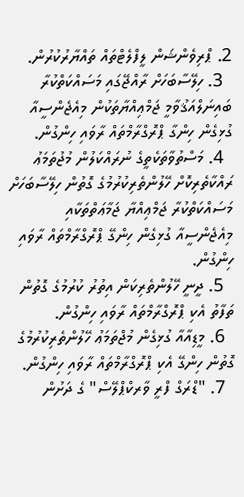2. ޕްރިވެންޝަން ލީފްލެޓްތައް ތައްޔާރުކުރުން.
  3. ހިލޭސާބަހަށް ރާއްޖޭގައި މަސައްކަތްކުރާ ބައިނަލްއަޤުވާމީ ޖަމްޢިއްޔާތަކުން މިއެޖެންސީއާ ގުޅިގެން ހިންގާ ޕްރޮގްރާމްތައް ރާވައި ހިންގުން.
  4. މަސްތުވާތަކެތީގެ ނުރައްކަލުން މުޖުތަމަޢު ރައްކާތެރިކޮށް ހޭލުންތެރިކުރުމުގެ ގޮތުން ހިލޭސާބަހަށް މަސައްކަތްކުރާ ޖަމްޢިއްޔާ ޖަމާޢަތްތަކާއި މިއެޖެންސީއާ ގުޅިގެން ހިންގޭ ޕްރޮގްރާމްތައް ރާވައި ހިންގުން.
  5. ދީނީ ހޭލުންތެރިކަން އިތުރު ކުރުމުގެ ގޮތުން ތަފާތު އެކި ޕްރޮގްރާމްތައް ރާވައި ހިންގުން.
  6. މީޑިއާއާ ގުޅިގެން މުޖްތަމަޢު ހޭލުންތެރިކުރުމުގެ ގޮތުން ހިންގޭ އެކި ޕްރޮގްރާމްތައް ރާވައި ހިންގުން.
  7. "ޑްރަގް ފްރީ ވާރކްޕްލޭސް" ގެ ދަށުން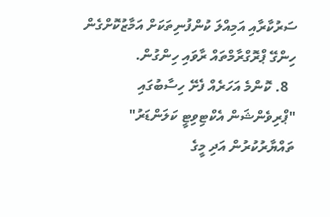ސަރުކާރާއި އަމިއްލަ ކުންފުނިތަކަށް އަމާޒުކޮށްގެން ހިންގޭ ޕްރޮގްރާމްތައް ރާވައި ހިންގުން.
  8. ކޮންމެ އަހަރެއް ފެށޭ ހިސާބުގައި "ޕްރިވެންޝަން އެކްޓިވިޓީ ކަލަންޑަރު" ތައްޔާރުކުރުން އަދި މީގެ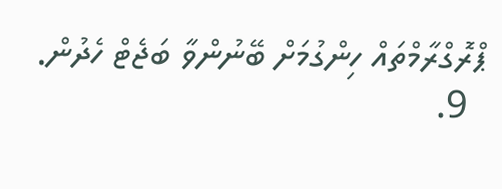ޕްރޮގްރާމްތައް ހިންގުމަށް ބޭނުންވާ ބަޖެޓް ހެދުން.
  9.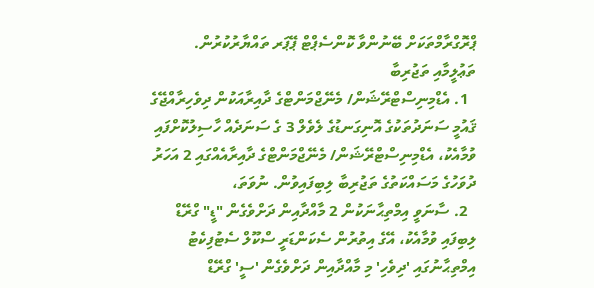ޕްރޮގްރާމްތަކަށް ބޭނުންވާ ކޮންސެޕްޓް ޕޭޕަރ ތައްޔާރުކުރުން.
ތަޢުލީމާއި ތަޖުރިބާ
  1. އެޑްމިނިސްޓްރޭޝަން/ މެނޭޖްމަންޓްގެ ދާއިރާއަކުން ދިވެހިރާއްޖޭގެ ޤައުމީ ސަނަދުތަކުގެ އޮނިގަނޑުގެ ލެވެލް 3 ގެ ސަނަދެއް ހާސިލުކޮށްފައި ވުމާއެކު، އެޑްމިނިސްޓްރޭޝަން/ މެނޭޖްމަންޓްގެ ދާއިރާއެއްގައި 2 އަހަރު ދުވަހުގެ މަސައްކަތުގެ ތަޖުރިބާ ލިބިފައިވުން. ނުވަތަ،
  2. ސާނަވީ އިމްތިޙާނަކުން 2 މާއްދާއިން ދަށްވެގެން "ޑީ" ގްރޭޑް ލިބިފައި ވުމާއެކު، އޭގެ އިތުރުން ސެކަންޑަރީ ސްކޫލް ސެޓުފިކެޓު އިމްތިޙާނުގައި 'ދިވެހި' މި މާއްދާއިން ދަށްވެގެން 'ސީ' ގްރޭޑް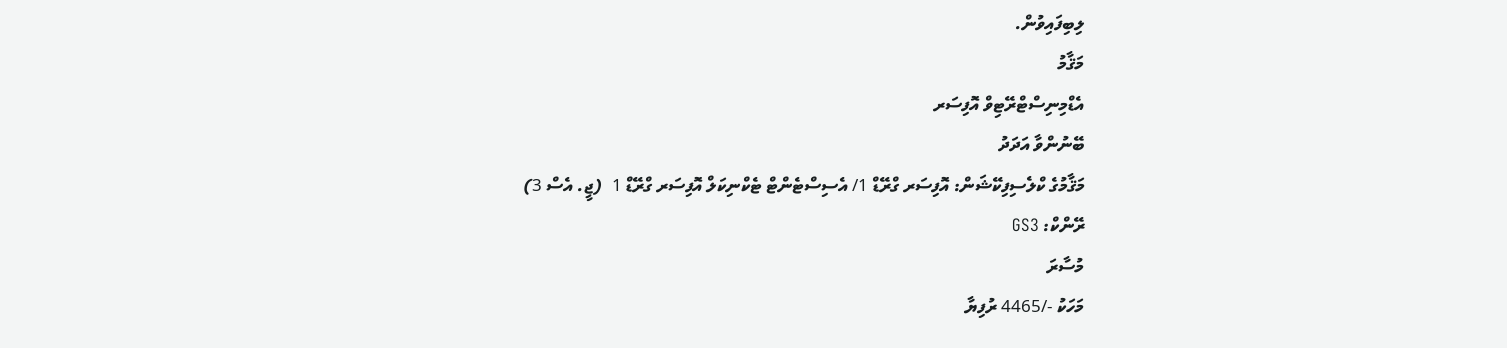ލިބިފައިވުން.
މަޤާމު
އެޑްމިނިސްޓްރޭޓިވް އޮފިސަރ
ބޭނުންވާ އަދަދު
މަޤާމުގެ ކްލެސިފިކޭޝަން: އޮފިސަރ ގްރޭޑް 1/ އެސިސްޓެންޓް ޓެކްނިކަލް އޮފިސަރ ގްރޭޑް 1  (ޖީ. އެސް 3)
ރޭންކް: GS3
މުސާރަ
މަހަކު -/4465 ރުފިޔާ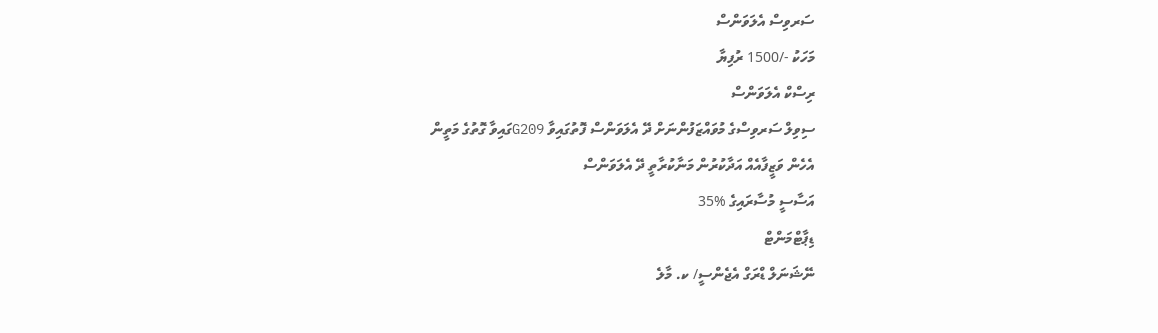ސަރވިސް އެލަވަންސް
މަހަކު -/1500 ރުފިޔާ
ރިސްކް އެލަވަންސް
ސިވިލް ސަރވިސްގެ މުވައްޒަފުންނަށް ދޭ އެލަވަންސް ފޮތުގައިވާ G209ގައިވާ ގޮތުގެ މަތީން
އެހެން ވަޒީފާއެއް އަދާކުރުން މަނާކުރާތީ ދޭ އެލަވަންސް
އަސާސީ މުސާރައިގެ %35
ޑިޕާޓްމަންޓް
ނޭޝަނަލް ޑްރަގް އެޖެންސީ/ ކ. މާލެ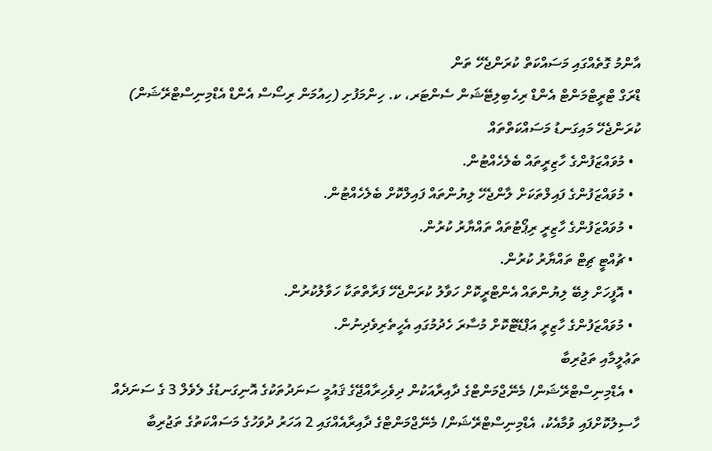އާންމު ގޮތެއްގައި މަސައްކަތް ކުރަންޖެހޭ ތަން
ޑްރަގް ޓްރީޓްމަންޓް އެންޑް ރިހެބިލިޓޭޝަން ސެންޓަރ، ކ. ހިންމަފުށި (ހިއުމަން ރިސޯސް އެންޑް އެޑްމިނިސްޓްރޭޝަން)
ކުރަންޖެހޭ މައިގަނޑު މަސައްކަތްތައް
  • މުވައްޒަފުންގެ ހާޒިރީތައް ބެލެހެއްޓުން.
  • މުވައްޒަފުންގެ ފައިލްތަކަށް ލާންޖެހޭ ލިޔުންތައް ފައިލްކޮށް ބެލެހެއްޓުން.
  • މުވައްޒަފުންގެ ހާޒިރީ ރިޕޯޓުތައް ތައްޔާރު ކުރުން.
  • ޗުއްޓީ ޗިޓް ތައްޔާރު ކުރުން.
  • އޮފީހަށް ލިބޭ ލިޔުންތައް އެންޓްރީކޮށް ހަވާލު ކުރަންޖެހޭ ފަރާތްތަކާ ހަވާލުކުރުން.
  • މުވައްޒަފުންގެ ހާޒިރީ އަޕްޑޭޓްކޮށް މުސާރަ ހެދުމުގައި އެހީތެރިވެދިނުން.
ތަޢުލީމާއި ތަޖުރިބާ
  • އެޑްމިނިސްޓްރޭޝަން/ މެނޭޖްމަންޓްގެ ދާއިރާއަކުން ދިވެހިރާއްޖޭގެ ޤައުމީ ސަނަދުތަކުގެ އޮނިގަނޑުގެ ލެވެލް 3 ގެ ސަނަދެއް ހާސިލުކޮށްފައި ވުމާއެކު، އެޑްމިނިސްޓްރޭޝަން/ މެނޭޖްމަންޓްގެ ދާއިރާއެއްގައި 2 އަހަރު ދުވަހުގެ މަސައްކަތުގެ ތަޖުރިބާ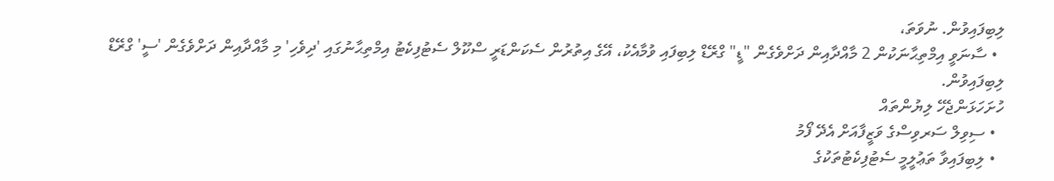ލިބިފައިވުން. ނުވަތަ،
  • ސާނަވީ އިމްތިޙާނަކުން 2 މާއްދާއިން ދަށްވެގެން "ޑީ" ގްރޭޑް ލިބިފައި ވުމާއެކު، އޭގެ އިތުރުން ސެކަންޑަރީ ސްކޫލް ސެޓުފިކެޓު އިމްތިޙާނުގައި 'ދިވެހި' މި މާއްދާއިން ދަށްވެގެން 'ސީ' ގްރޭޑް ލިބިފައިވުން.
ހުށަހަޅަންޖެހޭ ލިޔުންތައް
  • ސިވިލް ސަރވިސްގެ ވަޒީފާއަށް އެދޭ ފޯމު
  • ލިބިފައިވާ ތަޢުލީމީ ސެޓުފިކެޓުތަކުގެ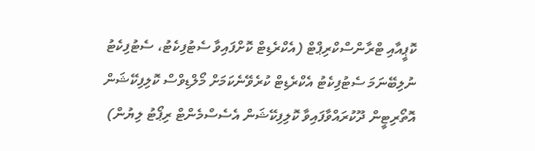ކޮޕީއާއި ޓްރާންސްކްރިޕްޓް (އެކްރެޑިޓް ކޮށްފައިވާ ސެޓުފިކެޓު، ސެޓުފިކެޓު ނުލިބޭނަމަ ސެޓުފިކެޓު އެކްރެޑިޓް ކުރެވޭނެކަމަށް މޯލްޑިވްސް ކޮލިފިކޭޝަން އޮތޯރިޓީން ދޫކުރައްވާފައިވާ ކޮލިފިކޭޝަން އެސެސްމެންޓް ރިޕޯޓު ލިޔުން)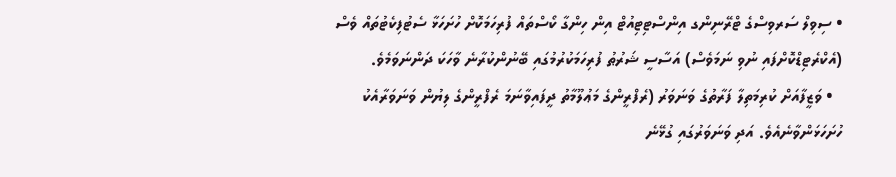• ސިވިލް ސަރވިސްގެ ޓްރޭނިންގ އިންސްޓިޓިއުޓް އިން ހިންގާ ކޯސްތައް ފުރިހަމަކޮށް ހުށަހަޅާ ސެޓުފިކެޓުތައް ވެސް (އެކްރެޓިޑްކޮށްފައި ނުވި ނަމަވެސް) އަސާސީ ޝަރުޠު ފުރިހަމަކުރުމުގައި ބޭނުންކުރާނެ ވާހަކަ ދަންނަވަމެވެ.
  • ވަޒީފާއަށް ކުރިމަތިލާ ފަރާތުގެ ވަނަވަރު (ރެފްރީންގެ މަޢުލޫމާތު ދީފައިވާނަމަ ރެފްރީންގެ ލިޔުން ވަނަވަރާއެކު ހުށަހަޅަންވާނެއެވެ. އަދި ވަނަވަރުގައި ގުޅޭނެ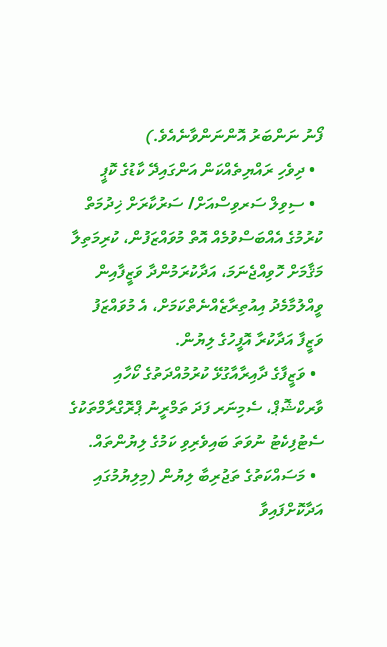ފޯނު ނަންބަރު އޮންނަންވާނެއެވެ.)
  • ދިވެހި ރައްޔިތެއްކަން އަންގައިދޭ ކާޑުގެ ކޮޕީ
  • ސިވިލް ސަރވިސްއަށް/ ސަރުކާރަށް ޚިދުމަތް ކުރުމުގެ އެއްބަސްވުމެއް އޮތް މުވައްޒަފުން، ކުރިމަތިލާ މަޤާމަށް ހޮވިއްޖެނަމަ، އަދާކުރަމުންދާ ވަޒީފާއިން ވީއްލުމާމެދު އިއުތިރާޒެއްނެތްކަމަށް، އެ މުވައްޒަފު ވަޒީފާ އަދާކުރާ އޮފީހުގެ ލިޔުން.
  • ވަޒީފާގެ ދާއިރާއާގުޅޭ ކުރުމުއްދަތުގެ ކޯހާއި ވާރކްޝޮޕް، ސެމިނަރ ފަދަ ތަމްރީނު ޕްރޮގްރާމްތަކުގެ ސެޓުފިކެޓު ނުވަތަ ބައިވެރިވި ކަމުގެ ލިޔުންތައް.
  • މަސައްކަތުގެ ތަޖުރިބާ ލިޔުން (މިލިޔުމުގައި އަދާކޮށްފައިވާ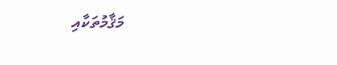މަޤާމުތަކާއި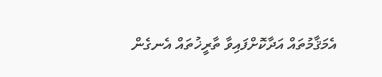އެމަޤާމުތައް އަދާކޮށްފައިވާ ތާރީޚުތައް އެނގެން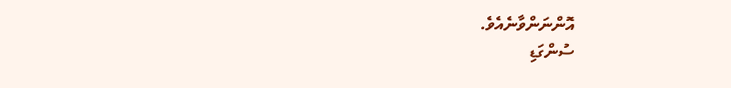އޮންނަންވާނެއެވެ.
ސުންގަޑި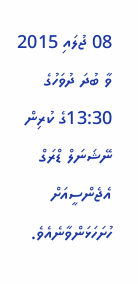08 ޖުލައި 2015 ވާ ބުދަ ދުވަހުގެ 13:30ގެ ކުރިން ނޭޝަނަލް ޑްރަގް އެޖެންސީއަށް ހުށަހަޅަންވާނެއެވެ.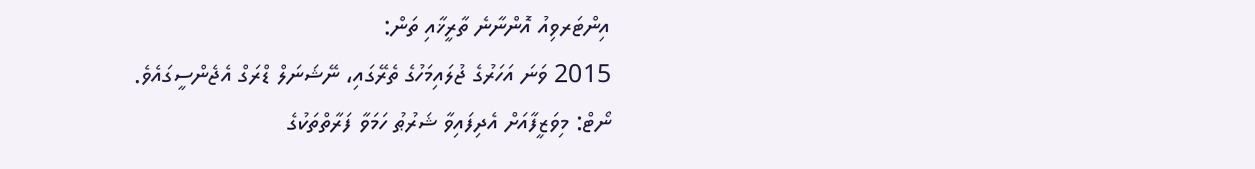އިންޓަރވިއު އޮންނާނެ ތާރީޚާއި ތަން:
2015 ވަނަ އަހަރުގެ ޖުލައިމަހުގެ ތެރޭގައި، ނޭޝަނަލް ޑްރަގް އެޖެންސީގައެވެ.
ނޯޓް: މިވަޒީފާއަށް އެދިފައިވާ ޝަރުޠު ހަމަވާ ފަރާތްތަކުގެ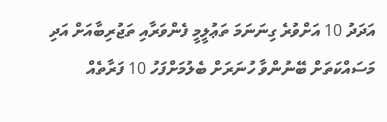އަދަދު 10 އަށްވުރެ ގިނަނަމަ ތަޢުލީމީ ފެންވަރާއި ތަޖުރިބާއަށް އަދި މަސައްކަތަށް ބޭނުންވާ ހުނަރަށް ބެލުމަށްފަހު 10 ފަރާތެއް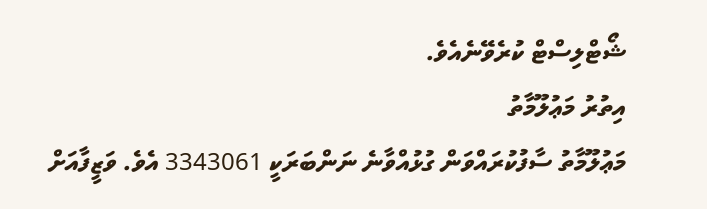ޝޯޓްލިސްޓް ކުރެވޭނެއެވެ.
އިތުރު މަޢުލޫމާތު
މަޢުލޫމާތު ސާފުކުރައްވަން ގުޅުއްވާނެ ނަންބަރަކީ 3343061 އެވެ. ވަޒީފާއަށް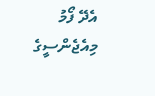އެދޭ ފޯމު މިއެޖެންސީގެ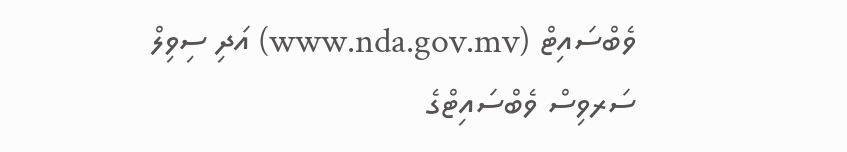ވެބްސައިޓް (www.nda.gov.mv) އަދި ސިވިލް ސަރވިސް ވެބްސައިޓްގެ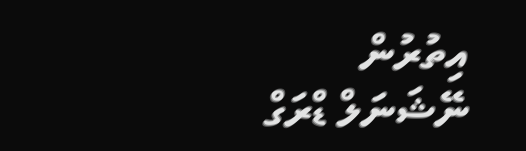އިތުރުން ނޭޝަނަލް ޑްރަގް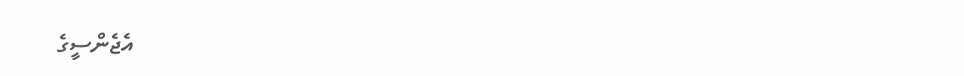އެޖެންސީގެ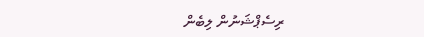ރިސެޕްޝަނުން ލިބެން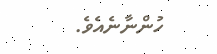ހުންނާނެއެވެ.